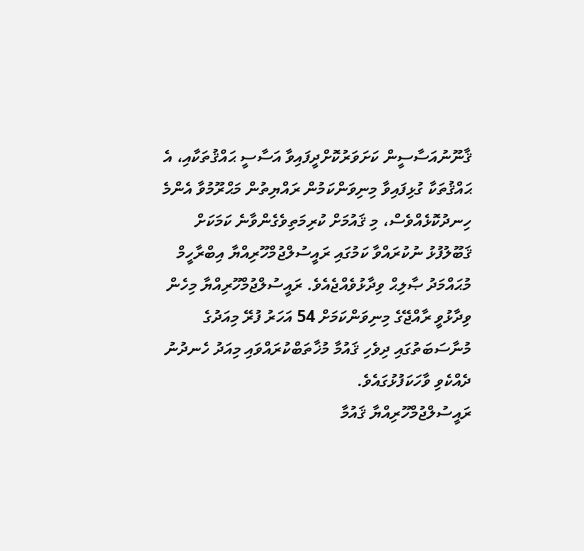ޤާނޫނުއަސާސީން ކަށަވަރުކޮށްދީފައިވާ އަސާސީ ޙައްޤުތަކާއި، އެ ޙައްޤުތަކާ ގުޅިފައިވާ މިނިވަންކަމުން ރައްޔިތުން މަޙްރޫމުވާ އެންމެ ހިނދުކޮޅެއްވެސް، މި ޤައުމަށް ކުރިމަތިވެގެންވާނެ ކަމަކަށް ޤަބޫލުފުޅު ނުކުރައްވާ ކަމުގައި ރައީސުލްޖުމްހޫރިއްޔާ އިބްރާހީމް މުޙައްމަދު ޞާލިޙް ވިދާޅުވެއްޖެއެވެ. ރައީސުލްޖުމްހޫރިއްޔާ މިހެން ވިދާޅުވީ ރާއްޖޭގެ މިނިވަންކަމަށް 54 އަހަރު ފުރޭ މިއަދުގެ މުނާސަބަތުގައި ދިވެހި ޤައުމާ މުޚާތަބްކުރައްވައި މިއަދު ހެނދުނު ދެއްކެވި ވާހަކަފުޅުގައެވެ.
ރައީސުލްޖުމްހޫރިއްޔާ ޤައުމާ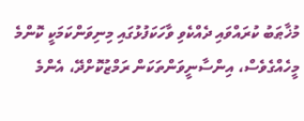މުޚާޠަބު ކުރައްވައި ދެއްކެވި ވާހަކަފުޅުގައި މިނިވަންކަމަކީ ކޮންމެ މީހެއްގެވެސް، އިންސާނީވަންތަކަން ރަމްޒުކޮށްދޭ، އެންމެ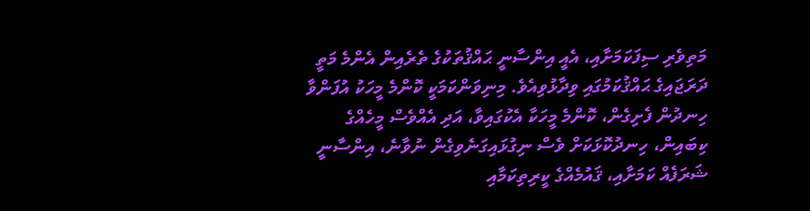މަތިވެރި ސިފަކަމަށާއި، އެއީ އިންސާނީ ޙައްޤުތަކުގެ ތެރެއިން އެންމެ މަތީ ދަރަޖައިގެ ޙައްޤުކަމުގައި ވިދާޅުވިއެވެ. މިނިވަންކަމަކީ ކޮންމެ މީހަކު އުފަންވާ ހިނދުން ފެށިގެން، ކޮންމެ މީހަކާ އެކުގައިވާ، އަދި އެއްވެސް މީހެއްގެ ކިބައިން، ހިނދުކޮޅަކަށް ވެސް ނިގުޅައިގަނެވިގެން ނުވާނެ، އިންސާނީ ޝަރަފެއް ކަމަށާއި، ޤައުމެއްގެ ކީރިތިކަމާއި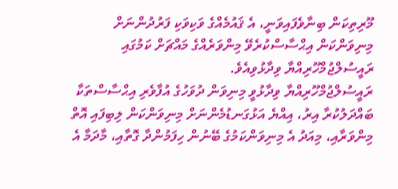މޫރިތިކަން ބިނާވެފައިވަނީ، އެ ޤައުމެއްގެ ވަކިވަކި ފަރުދުންނަށް މިނިވަންކަން އިޙްސާސްކުރެވޭ މިންވަރެއްގެ މައްޗަށް ކަމުގައި ރައީސުލްޖުމްހޫރިއްޔާ ވިދާޅުވިއެވެ.
ރައީސުލްޖުމްހޫރިއްޔާ ވިދާޅުވީ މިނިވަން ދުވަހުގެ އުފާވެރި އިޙްސާސްތަކާ ބައްދަލުކުރާ އިރު، އިއްޔެ އަޅުގަނޑުމެންނަށް މިނިވަންކަން ލިބިފައި އޮތް މިންވަރާއި، މިއަދު އެ މިނިވަންކަމުގެ ބޭނުން ހިފަމުންދާ ގޮތާއި، މާދަމާ އެ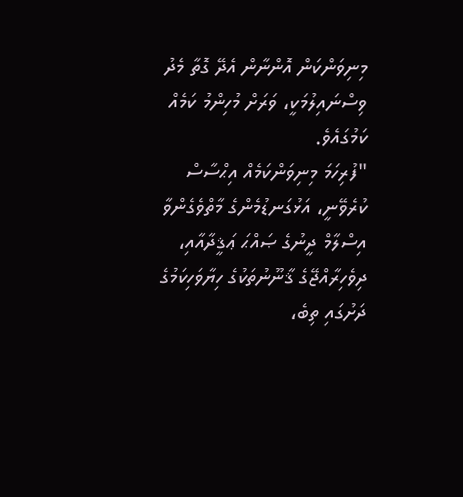މިނިވަންކަން އޮންނާން އެދޭ ގޮތާ މެދު ވިސްނައިލުމަކީ، ވަރަށް މުހިންމު ކަމެއް ކަމުގައެވެ.
"ފުރިހަމަ މިނިވަންކަމެއް އިޙްސާސް ކުރެވޭނީ، އަޅުގަނޑުމެންގެ މާތްވެގެންވާ އިސްލާމް ދީނުގެ ޞައްޙަ ޢަޤީދާއާއި، ދިވެހިރާއްޖޭގެ ޤާނޫނުތަކުގެ ހިޔާވަހިކަމުގެ ދަށުގައި ތިބެ،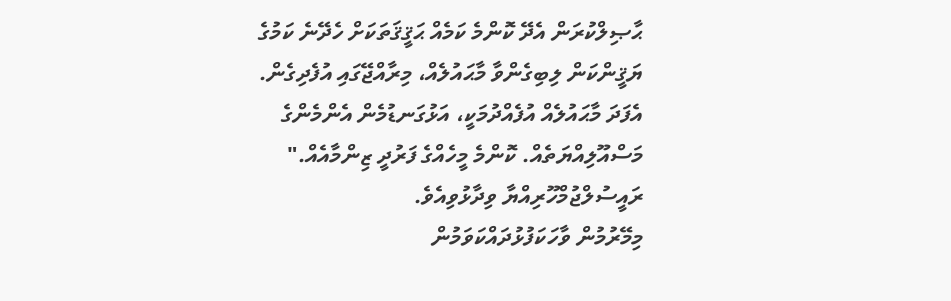ޙާޞިލްކުރަން އެދޭ ކޮންމެ ކަމެއް ޙަޤީޤަތަކަށް ހެދޭނެ ކަމުގެ ޔަޤީންކަން ލިބިގެންވާ މާޙައުލެއް، މިރާއްޖޭގައި އުފެދިގެން. އެފަދަ މާޙައުލެއް އުފެއްދުމަކީ، އަޅުގަނޑުމެން އެންމެންގެ މަސްއޫލިއްޔަތެއް. ކޮންމެ މީހެއްގެ ފަރުދީ ޒިންމާއެއް." ރައީސުލްޖުމްހޫރިއްޔާ ވިދާޅުވިއެވެ.
މިމޭރުމުން ވާހަކަފުޅުދައްކަވަމުން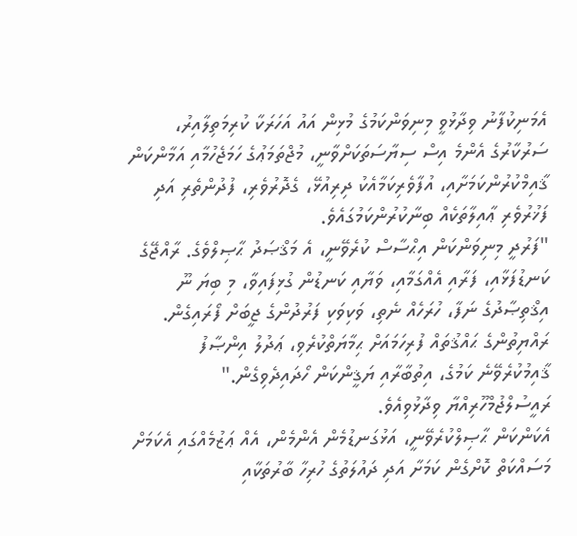އެމަނިކުފާނު ވިދާޅުވީ މިނިވަންކަމުގެ މުޅިން އައު އަހަރަކާ ކުރިމަތިލާއިރު، ސަރުކާރުގެ އެންމެ އިސް ސިޔާސަތަކަށްވާނީ، މުޖްތަމަޢުގެ ހަމަޖެހުމާއި އަމާންކަން ޤާއިމްކުރުންކަމަށާއި، އުފާވެރިކަމާއެކު ދިރިއުޅޭ، ގެދޮރުވެރި، ފުދުންތެރި އަދި ފަޚުރުވެރި ޢާއިލާތަކެއް ބިނާކުރުންކަމުގައެވެ.
"ފަރުދީ މިނިވަންކަން އިޙްސާސް ކުރެވޭނީ، އެ މަޤްޞަދު ޙާޞިލްވެގެ. ރާއްޖޭގެ ކަނޑުފަޅާއި، ފަރާއި އެއްގަމާއި، ވަޔާއި ކަނޑުން ގުޅިފައިވާ، މި ބިޔަ ނޫ އިޤްތިޞާދުގެ ނަފާ، ހުރަހެއް ނެތި، ވަކިވަކި ފަރުދުންގެ ޖީބަށް ފޯރައިގެން. ރައްޔިތުންގެ ޙައްޤުތައް ފުރިހަމައަށް ޙިމާޔަތްކުރެވި، ޢަދުލު އިންޞާފު ޤާއިމުކުރެވޭނެ ކަމުގެ، އިތުބާރާއި ޔަޤީންކަން ހޯދައިދެވިގެން." ރައީސުލްޖުމްހޫރިއްޔާ ވިދާޅުވިއެވެ.
އެކަންކަން ޙާޞިލްކުރެވޭނީ، އަޅުގަނޑުމެން އެންމެން، އެއް ޢަޒުމެއްގައި އެކަމަށް މަސައްކަތް ކޮށްގެން ކަމަށާ އަދި ދައުލަތުގެ ހުރިހާ ބާރުތަކާއި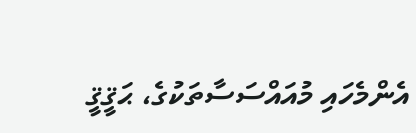އެންމެހައި މުއައްސަސާތަކުގެ، ޙަޤީޤީ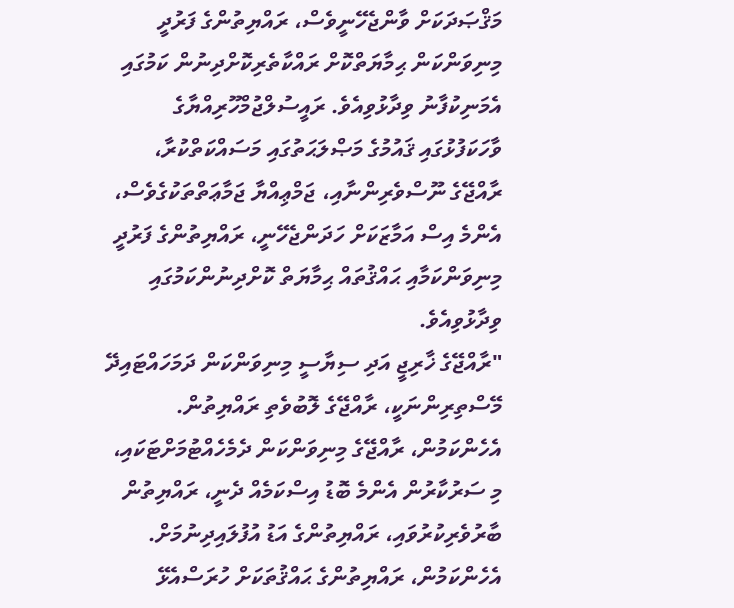މަޤްޞަދަކަށް ވާންޖެހޭނީވެސް، ރައްޔިތުންގެ ފަރުދީ މިނިވަންކަން ޙިމާޔަތްކޮށް ރައްކާތެރިކޮށްދިނުން ކަމުގައި އެމަނިކުފާނު ވިދާޅުވިއެވެ. ރައީސުލްޖުމްހޫރިއްޔާގެ ވާހަކަފުޅުގައި ޤައުމުގެ މަޞްލަޙަތުގައި މަސައްކަތްކުރާ، ރާއްޖޭގެ ނޫސްވެރިންނާއި، ޖަމްޢިއްޔާ ޖަމާޢަތްތަކުގެވެސް، އެންމެ އިސް އަމާޒަކަށް ހަދަންޖެހޭނީ، ރައްޔިތުންގެ ފަރުދީ މިނިވަންކަމާއި ޙައްޤުތައް ޙިމާޔަތް ކޮށްދިނުންކަމުގައި ވިދާޅުވިއެވެ.
"ރާއްޖޭގެ ޚާރިޖީ އަދި ސިޔާސީ މިނިވަންކަން ދަމަހައްޓައިދޭ މޭސްތިރިންނަކީ، ރާއްޖޭގެ ލޮބުވެތި ރައްޔިތުން. އެހެންކަމުން، ރާއްޖޭގެ މިނިވަންކަން ދެމެހެއްޓުމަށްޓަކައި، މި ސަރުކާރުން އެންމެ ބޮޑު އިސްކަމެއް ދެނީ، ރައްޔިތުން ބާރުވެރިކުރުވައި، ރައްޔިތުންގެ އަޑު އުފުލައިދިނުމަށް. އެހެންކަމުން، ރައްޔިތުންގެ ޙައްޤުތަކަށް ހުރަސްއެޅޭ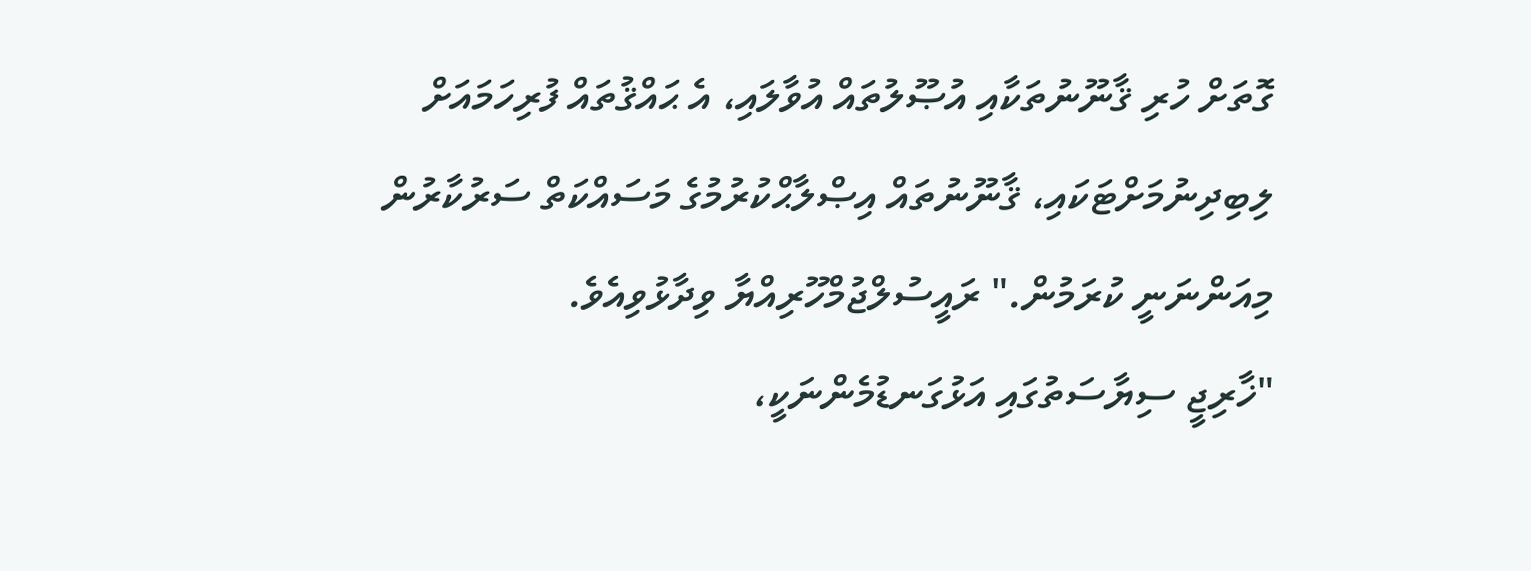ގޮތަށް ހުރި ޤާނޫނުތަކާއި އުޞޫލުތައް އުވާލައި، އެ ޙައްޤުތައް ފުރިހަމައަށް ލިބިދިނުމަށްޓަކައި، ޤާނޫނުތައް އިޞްލާޙްކުރުމުގެ މަސައްކަތް ސަރުކާރުން މިއަންނަނީ ކުރަމުން." ރައީސުލްޖުމްހޫރިއްޔާ ވިދާޅުވިއެވެ.
"ޚާރިޖީ ސިޔާސަތުގައި އަޅުގަނޑުމެންނަކީ،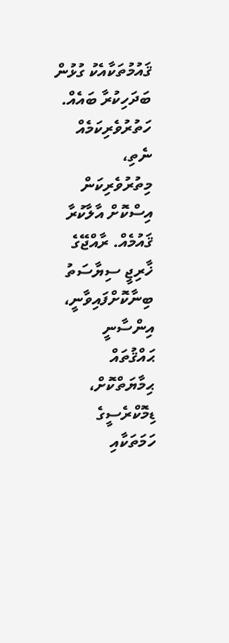ޤައުމުތަކާއެކު ގުޅުން ބަދަހިކުރާ ބައެއް. ހަތުރުވެރިކަމެއް ނެތި، މިތުރުވެރިކަން އިސްކޮށް އާލާކުރާ ޤައުމެއް. ރާއްޖޭގެ ޚާރިޖީ ސިޔާސަތު ބިނާކޮށްފައިވާނީ، އިންސާނީ ޙައްޤުތައް ޙިމާޔަތްކޮށް، ޑިމޮކްރެސީގެ ހަމަތަކާއި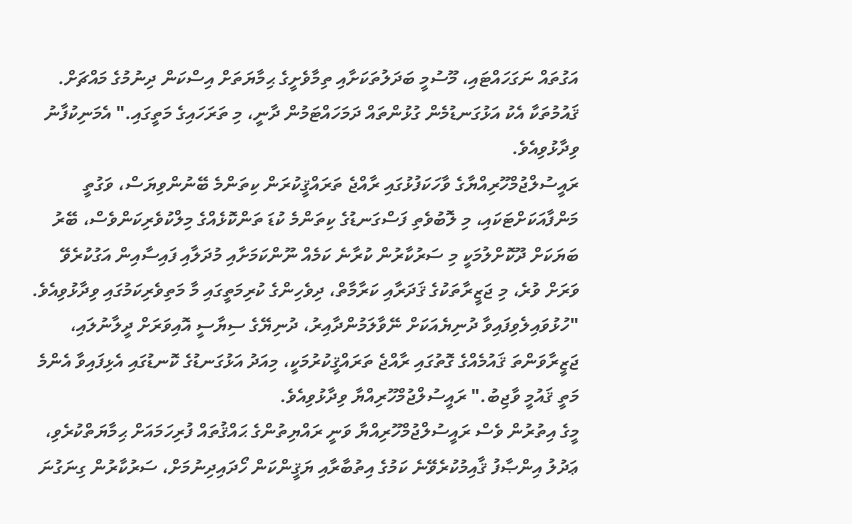އަގުތައް ނަގަހައްޓައި، މޫސުމީ ބަދަލުތަކަށާއި ތިމާވެށީގެ ޙިމާޔަތަށް އިސްކަން ދިނުމުގެ މައްޗަށް. ޤައުމުތަކާ އެކު އަޅުގަނޑުމެން ގުޅުންތައް ދަމަހައްޓަމުން ދާނީ، މި ތަރަހައިގެ މަތީގައި." އެމަނިކުފާނު ވިދާޅުވިއެވެ.
ރައީސުލްޖުމްހޫރިއްޔާގެ ވާހަކަފުޅުގައި ރާއްޖެ ތަރައްޤީކުރަން ކިތަންމެ ބޭނުންވިޔަސް، ވަގުތީ މަންފާއަކަށްޓަކައި، މި ލޮބުވެތި ފަސްގަނޑުގެ ކިތަންމެ ކުޑަ ތަންކޮޅެއްގެ މިލްކުވެރިކަންވެސް، ބޭރު ބަޔަކަށް ދޫކޮށްލުމަކީ މި ސަރުކާރުން ކުރާނެ ކަމެއް ނޫންކަމަށާއި މުދަލާއި ފައިސާއިން އަގުކުރެވޭ ވަރަށް ވުރެ، މި ޖަޒީރާތަކުގެ ޤަދަރާއި ކަރާމާތް، ދިވެހިންގެ ކުރިމަތީގައި މާ މަތިވެރިކަމުގައި ވިދާޅުވިއެވެ.
"ހުޅުވައިލެވިފައިވާ ދުނިޔެއަކަށް ނޭވާލަމުންދާއިރު، ދުނިޔޭގެ ސިޔާސީ އޮއިވަރަށް ދީލާނުލައި، ޖަޒީރާވަންތަ ޤައުމެއްގެ ގޮތުގައި ރާއްޖެ ތަރައްޤީކުރުމަކީ، މިއަދު އަޅުގަނޑުގެ ކޮނޑުގައި އެޅިފައިވާ އެންމެ މަތީ ޤައުމީ ވާޖިބު." ރައީސުލްޖުމްހޫރިއްޔާ ވިދާޅުވިއެވެ.
މީގެ އިތުރުން ވެސް ރައީސުލްޖުމްހޫރިއްޔާ ވަނީ ރައްޔިތުންގެ ޙައްޤުތައް ފުރިހަމައަށް ޙިމާޔަތްކުރެވި، ޢަދުލު އިންޞާފު ޤާއިމުކުރެވޭނެ ކަމުގެ އިތުބާރާއި ޔަޤީންކަން ހޯދައިދިނުމަށް، ސަރުކާރުން ގިނަގުނަ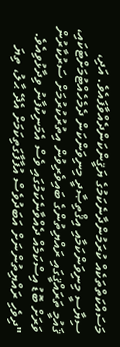މަސައްކަތްތަކެއް ކުރަމުންދާނެކަމުގެ ޔަޤީންކަންދެއްވާފައެވެ. އަދި، ސިޔާސީ މިނިވަންކަމާއި އިޤްތިޞާދީ މިނިވަންކަން ދެމެހެއްޓުމަށްޓަކައި، ޤައުމީ ތަރައްޤީގައި ރައްޔިތުންގެ ބައިވެރިވުން އިތުރުކުރުމަށް ސަރުކާރުން ވަރަށް ބޮޑު އިސްކަމެއް ދެއްވާނެކަމުގައި ވެސް އެމަނިކުފާނު ވިދާޅުވިއެވެ.
"ދިވެހި ރައްޔިތުންނަށް އަބަދުވެސް އުފާފާގަތިކަމަށް އެދޭ ޙާލު، ތިޔަ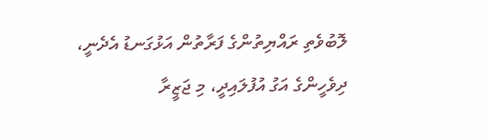ލޮބުވެތި ރައްޔިތުންގެ ފަރާތުން އަޅުގަނޑު އެދެނީ، ދިވެހީންގެ އަގު އުފުލައިދީ، މި ޖަޒީރާ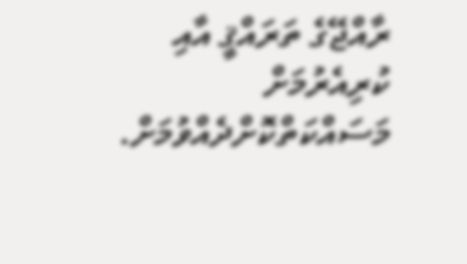ރާއްޖޭގެ ތަރައްޤީ އާއި ކުރިއެރުމަށް މަސައްކަތްކޮށްދެއްވުމަށް.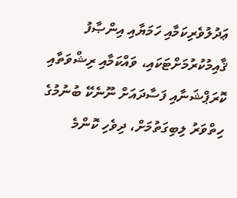ޢަދުލުވެރިކަމާއި ހަމަޔާއި އިންޞާފު ޤާއިމުކުރުމަށްޓަކައި، ވައްކަމާއި ރިޝްވަތާއި ކޮރަޕްޝަނާއި ފަސާދައަށް ނޫނެކޭ ބުނުމުގެ ހިތްވަރު ލިބިގަތުމަށް، ދިވެހި ކޮންމެ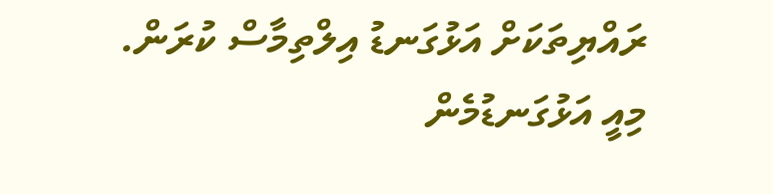ރައްޔިތަކަށް އަޅުގަނޑު އިލްތިމާސް ކުރަން. މިއީ އަޅުގަނޑުމެން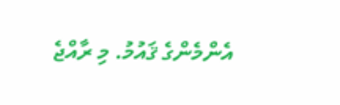އެންމެންގެ ޤައުމު. މި ރާއްޖެ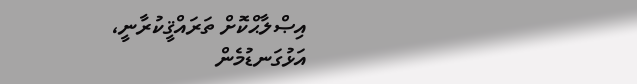އިޞްލާޙްކޮށް ތަރައްޤީކުރާނީ، އަޅުގަނޑުމެން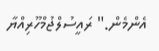އެންމެން." ރައީސުލްޖުމްހޫރިއްޔާ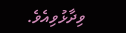ވިދާޅުވިއެވެ.